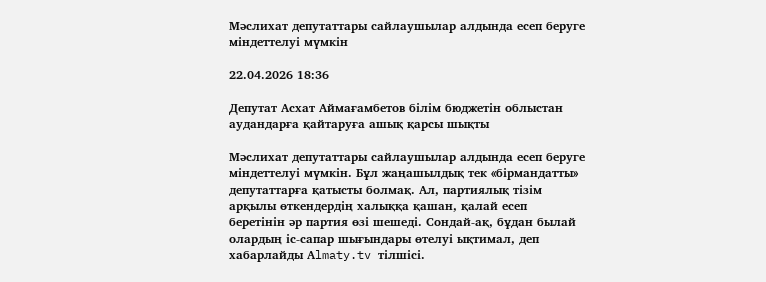Мәслихат депутаттары сайлаушылар алдында есеп беруге міндеттелуі мүмкін

22.04.2026 18:36

Депутат Асхат Аймағамбетов білім бюджетін облыстан аудандарға қайтаруға ашық қарсы шықты

Мәслихат депутаттары сайлаушылар алдында есеп беруге міндеттелуі мүмкін. Бұл жаңашылдық тек «бірмандатты» депутаттарға қатысты болмақ. Ал, партиялық тізім арқылы өткендердің халыққа қашан, қалай есеп беретінін әр партия өзі шешеді. Сондай-ақ, бұдан былай олардың іс-сапар шығындары өтелуі ықтимал, деп хабарлайды Аlmaty.tv тілшісі.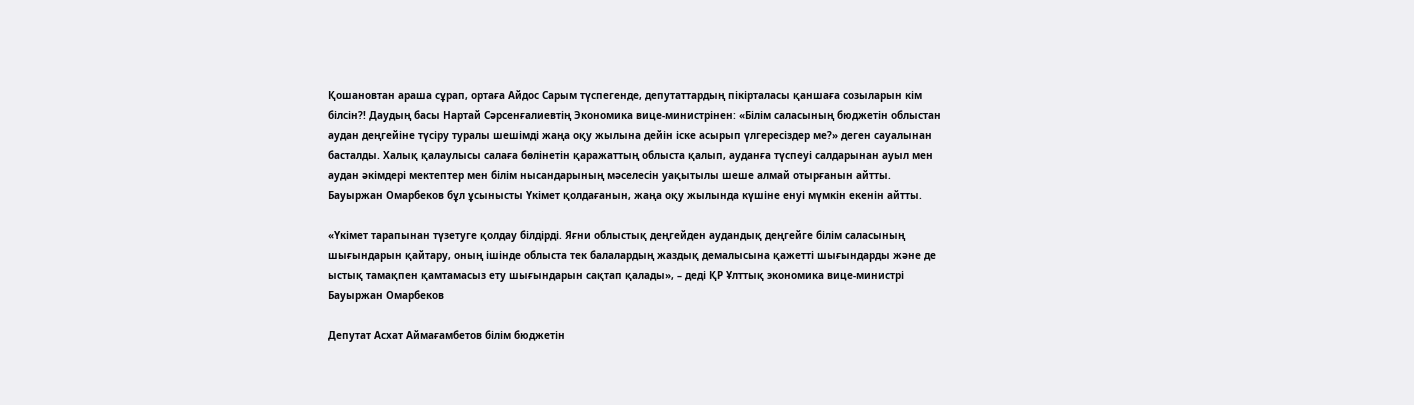Қошановтан араша сұрап, ортаға Айдос Сарым түспегенде, депутаттардың пікірталасы қаншаға созыларын кім білсін?! Даудың басы Нартай Сәрсенғалиевтің Экономика вице-министрінен: «Білім саласының бюджетін облыстан аудан деңгейіне түсіру туралы шешімді жаңа оқу жылына дейін іске асырып үлгересіздер ме?» деген сауалынан басталды. Халық қалаулысы салаға бөлінетін қаражаттың облыста қалып, ауданға түспеуі салдарынан ауыл мен аудан әкімдері мектептер мен білім нысандарының мәселесін уақытылы шеше алмай отырғанын айтты. Бауыржан Омарбеков бұл ұсынысты Үкімет қолдағанын, жаңа оқу жылында күшіне енуі мүмкін екенін айтты.

«Үкімет тарапынан түзетуге қолдау білдірді. Яғни облыстық деңгейден аудандық деңгейге білім саласының шығындарын қайтару, оның ішінде облыста тек балалардың жаздық демалысына қажетті шығындарды және де ыстық тамақпен қамтамасыз ету шығындарын сақтап қалады», – деді ҚР Ұлттық экономика вице-министрі Бауыржан Омарбеков

Депутат Асхат Аймағамбетов білім бюджетін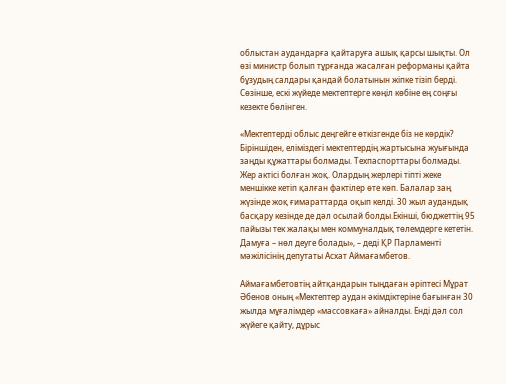облыстан аудандарға қайтаруға ашық қарсы шықты. Ол өзі министр болып тұрғанда жасалған реформаны қайта бұзудың салдары қандай болатынын жіпке тізіп берді. Сөзінше, ескі жүйеде мектептерге көңіл көбіне ең соңғы кезекте бөлінген.

«Мектептерді облыс деңгейге өткізгенде біз не көрдік? Біріншіден, еліміздегі мектептердің жартысына жуығында заңды құжаттары болмады. Техпаспорттары болмады. Жер актісі болған жоқ. Олардың жерлері тіпті жеке меншікке кетіп қалған фактілер өте көп. Балалар заң жүзінде жоқ ғимараттарда оқып келді. 30 жыл аудандық басқару кезінде де дәл осылай болды.Екінші, бюджеттің 95 пайызы тек жалақы мен коммуналдық төлемдерге кететін. Дамуға – нөл деуге болады», – деді ҚР Парламенті мәжілісінің депутаты Асхат Аймағамбетов.

Аймағамбетовтің айтқандарын тыңдаған әріптесі Мұрат Әбенов оның «Мектептер аудан әкімдіктеріне бағынған 30 жылда мұғалімдер «массовкаға» айналды. Енді дәл сол жүйеге қайту, дұрыс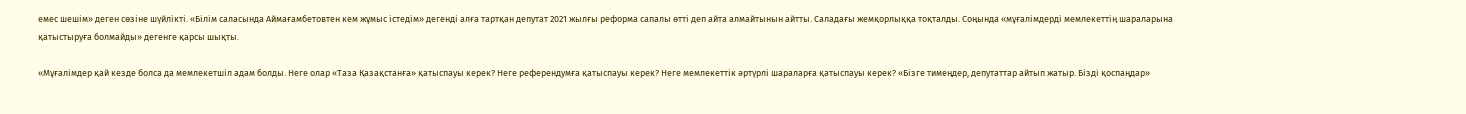емес шешім» деген сөзіне шүйлікті. «Білім саласында Аймағамбетовтен кем жұмыс істедім» дегенді алға тартқан депутат 2021 жылғы реформа сапалы өтті деп айта алмайтынын айтты. Саладағы жемқорлыққа тоқталды. Соңында «мұғалімдерді мемлекеттің шараларына қатыстыруға болмайды» дегенге қарсы шықты.

«Мұғалімдер қай кезде болса да мемлекетшіл адам болды. Неге олар «Таза Қазақстанға» қатыспауы керек? Неге референдумға қатыспауы керек? Неге мемлекеттік әртүрлі шараларға қатыспауы керек? «Бізге тимеңдер, депутаттар айтып жатыр. Бізді қоспаңдар»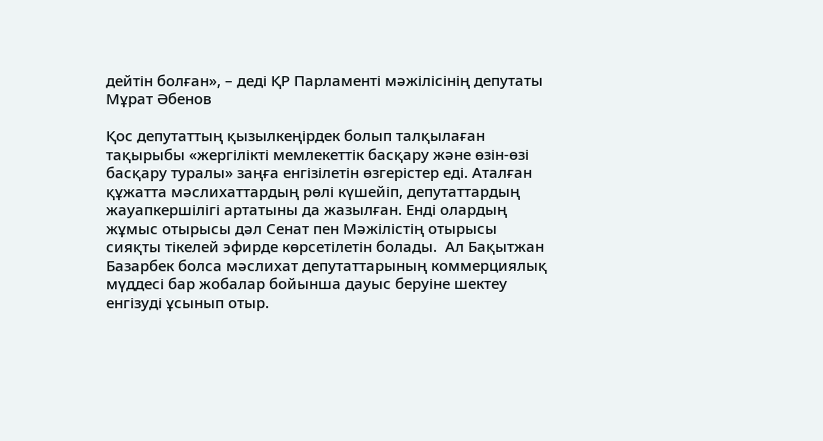дейтін болған», – деді ҚР Парламенті мәжілісінің депутаты Мұрат Әбенов

Қос депутаттың қызылкеңірдек болып талқылаған тақырыбы «жергілікті мемлекеттік басқару және өзін-өзі басқару туралы» заңға енгізілетін өзгерістер еді. Аталған құжатта мәслихаттардың рөлі күшейіп, депутаттардың жауапкершілігі артатыны да жазылған. Енді олардың жұмыс отырысы дәл Сенат пен Мәжілістің отырысы сияқты тікелей эфирде көрсетілетін болады.  Ал Бақытжан Базарбек болса мәслихат депутаттарының коммерциялық мүддесі бар жобалар бойынша дауыс беруіне шектеу енгізуді ұсынып отыр.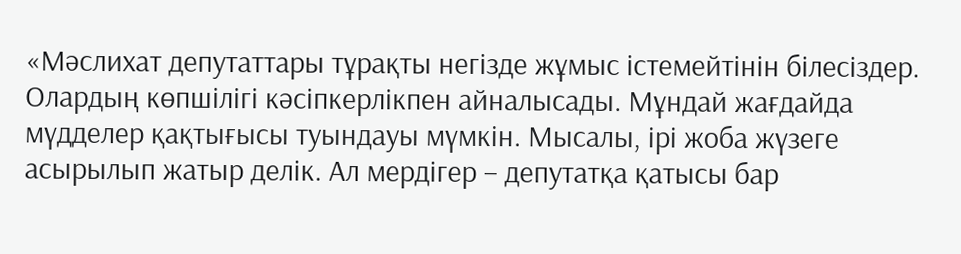«Мәслихат депутаттары тұрақты негізде жұмыс істемейтінін білесіздер. Олардың көпшілігі кәсіпкерлікпен айналысады. Мұндай жағдайда мүдделер қақтығысы туындауы мүмкін. Мысалы, ірі жоба жүзеге асырылып жатыр делік. Ал мердігер – депутатқа қатысы бар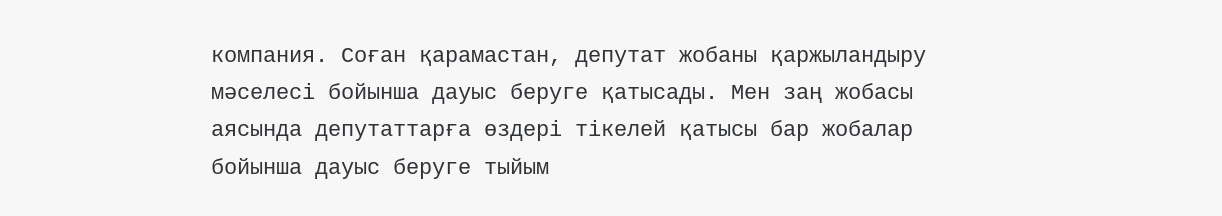компания. Соған қарамастан, депутат жобаны қаржыландыру мәселесі бойынша дауыс беруге қатысады. Мен заң жобасы аясында депутаттарға өздері тікелей қатысы бар жобалар бойынша дауыс беруге тыйым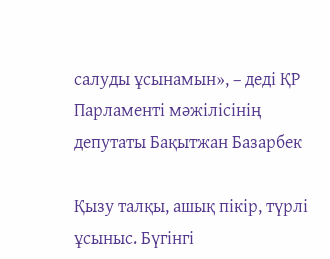салуды ұсынамын», – деді ҚР Парламенті мәжілісінің депутаты Бақытжан Базарбек

Қызу талқы, ашық пікір, түрлі ұсыныс. Бүгінгі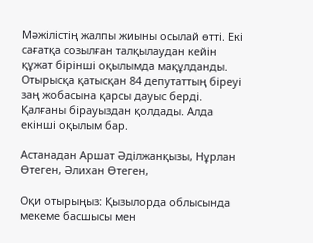Мәжілістің жалпы жиыны осылай өтті. Екі сағатқа созылған талқылаудан кейін құжат бірінші оқылымда мақұлданды. Отырысқа қатысқан 84 депутаттың біреуі заң жобасына қарсы дауыс берді. Қалғаны бірауыздан қолдады. Алда екінші оқылым бар.

Астанадан Аршат Әділжанқызы, Нұрлан Өтеген, Әлихан Өтеген,

Оқи отырыңыз: Қызылорда облысында мекеме басшысы мен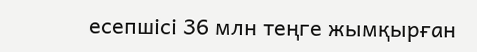есепшісі 36 млн теңге жымқырған